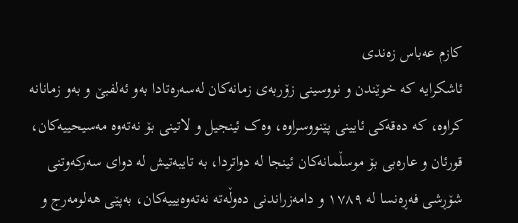کازم عەباس زەندی
ئاشکرایە کە خوێندن و نووسینی زۆربەی زمانەکان لەسەرەتادا بەو ئەلفبێ و بەو زمانانە کراوە، کە دەقەکی ئایینی پێنووسراوە، وەک ئینجیل و لاتینی بۆ نەتەوە مەسیحییەکان، قورئان و عارەبی بۆ موسڵمانەکان ئینجا لە دواتردا، بە تایبەتیش لە دوای سەرکەوتنی شۆڕشی فەڕەنسا لە ١٧٨٩ و دامەزراندنی دەوڵەتە نەتەوەیییەکان، بەپێی هەلومەرج و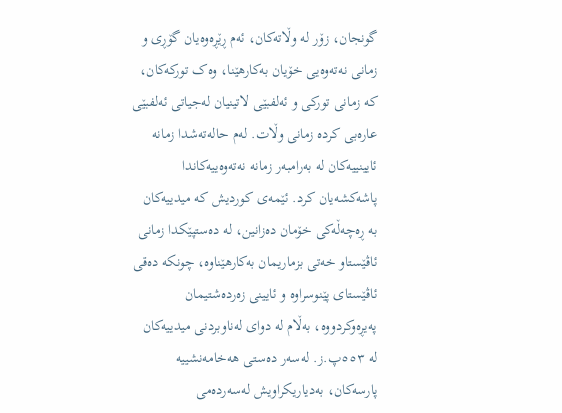گونجان، زۆر لە وڵاتەکان، ئەم ڕێڕەوەیان گۆڕی و زمانی نەتەوەیی خۆیان بەکارهێنا، وەک تورکەکان، کە زمانی تورکی و ئەلفبێی لاتینیان لەجیاتی ئەلفبێی عارەبی کردە زمانی وڵات. لەم حالەتەشدا زمانە ئایینییەکان لە بەرامبەر زمانە نەتەوەییەکاندا پاشەکشەیان کرد. ئێمەی کوردیش کە میدییەکان بە ڕەچەڵەکی خۆمان دەزانین، لە دەستپێکدا زمانی ئاڤێستاو خەتی بزماریمان بەکارهێناوە، چونکە دەقی ئاڤێستای پێنوسراوە و ئایینی زەردەشتیمان پەیڕەوکردووە، بەڵام لە دوای لەناوبردنی میدییەكان لە ٥٥٣پ.ز. لەسەر دەستی هەخامەنشییە پارسەکان، بەدیاریکراویش لەسەردەمی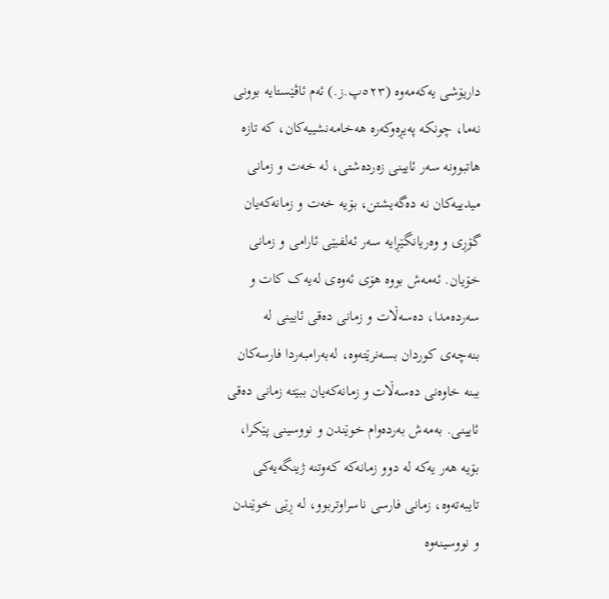داریۆشی یەکەمەوە (٥٢٣پ.ز.) ئەم ئاڤێستایە بوونی نەما، چونکە پەیڕەوکەرە هەخامەنشییەکان، کە تازە هاتبوونە سەر ئایینی زەردەشتی، لە خەت و زمانی میدییەکان نە دەگەیشتن، بۆیە خەت و زمانەکەیان گۆڕی و وەریانگێڕایە سەر ئەلفبێی ئارامی و زمانی خۆیان. ئەمەش بووە هۆی ئەوەی لەیەک کات و سەردەمدا، دەسەڵات و زمانی دەقی ئایینی لە بنەچەی کوردان بسەنرێتەوە، لەبەرامبەردا فارسەکان ببنە خاوەنی دەسەڵات و زمانەکەیان ببێتە زمانی دەقی ئایینی. بەمەش بەردەوام خوێندن و نووسینی پێکرا، بۆیە هەر یەکە لە دوو زمانەکە کەوتنە ژینگەیەکی تایبەتەوە، زمانی فارسی ناسراوتربوو، لە ڕێی خوێندن و نووسینەوە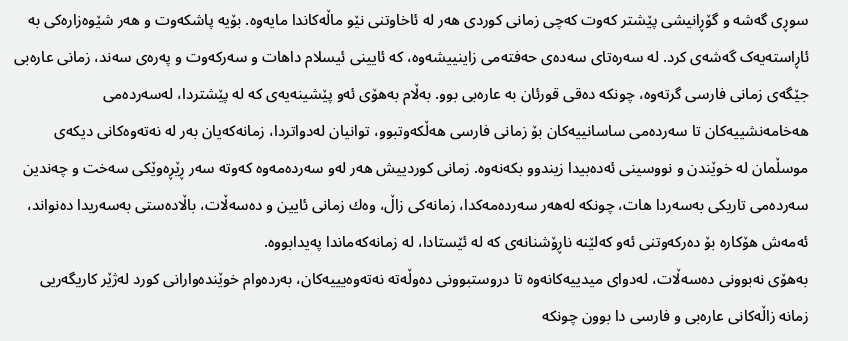سوڕی گەشە و گۆڕانیشی پێشتر کەوت کەچی زمانی کوردی هەر لە ئاخاوتنی نێو ماڵەکاندا مایەوە. بۆیە پاشکەوت و هەر شێوەزارەکی بە ئاڕاستەیەک گەشەی کرد. لە سەرەتای سەدەی حەفتەمی زاینییشەوە، کە ئایینی ئیسلام داهات و سەرکەوت و پەرەی سەند، زمانی عارەبی جێگەی زمانی فارسی گرتەوە، چونکە دەقی قورئان بە عارەبی بوو. بەڵام بەهۆی ئەو پێشینەیەی کە لە پێشتردا، لەسەردەمی هەخامەنشییەکان تا سەردەمی ساسانییەکان بۆ زمانی فارسی هەڵکەوتبوو، توانیان لەدواتردا، زمانەکەیان بەر لە نەتەوەکانی دیکەی موسڵمان لە خوێندن و نووسینی ئەدەبیدا زیندوو بکەنەوە. زمانی کوردییش هەر لەو سەردەمەوە کەوتە سەر ڕێڕەوێكی سەخت و چەندین سەردەمی تاریكی بەسەردا هات، چونكە لەهەر سەردەمەکدا، زمانەکی زاڵ، وەك زمانی ئایین و دەسەڵات، باڵادەستی بەسەریدا دەنواند، ئەمەش هۆکارە بۆ دەرکەوتنی ئەو كەلێنە ناڕۆشنانەی کە لە ئێستادا، لە زمانەکەماندا پەیدابووە.
بەهۆی نەبوونی دەسەڵات، لەدوای میدییەکانەوە تا دروستبوونی دەوڵەتە نەتەوەیییەکان، بەردەوام خوێندەوارانی کورد لەژێر کاریگەریی زمانە زاڵەکانی عارەبی و فارسی دا بوون چونکە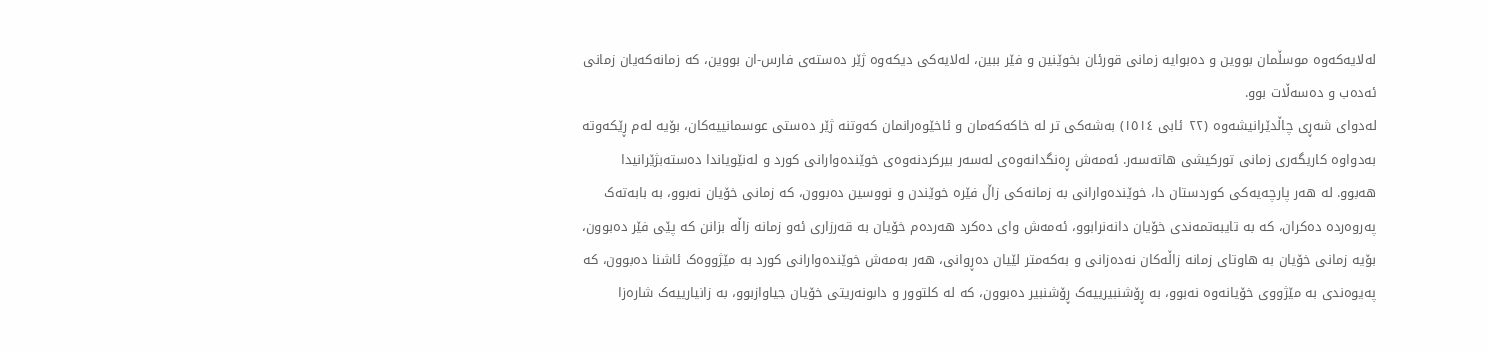لەلایەکەوە موسڵمان بووین و دەبوایە زمانی قورئان بخوێنین و فێر ببین، لەلایەکی دیکەوە ژێر دەستەی فارس-ان بووین، کە زمانەکەیان زمانی ئەدەب و دەسەڵات بوو.
لەدوای شەڕی چاڵدێرانیشەوە (٢٢ ئابی ١٥١٤) بەشەکی تر لە خاکەکەمان و ئاخێوەرانمان کەوتنە ژێر دەستی عوسمانییەکان، بۆیە لەم ڕێکەوتە بەدواوە کاریگەری زمانی تورکیشی هاتەسەر. ئەمەش ڕەنگدانەوەی لەسەر بیرکردنەوەی خوێندەوارانی کورد و لەنێویاندا دەستەبژێرانیدا هەبوو. لە هەر پارچەیەکی کوردستان دا، خوێندەوارانی بە زمانەکی زاڵ فێرە خوێندن و نووسین دەبوون، کە زمانی خۆیان نەبوو، بە بابەتەک پەروەردە دەکران، کە بە تایبەتمەندی خۆیان دانەنرابوو، ئەمەش وای دەکرد هەردەم خۆیان بە قەرزاری ئەو زمانە زاڵە بزانن کە پێی فێر دەبوون، بۆیە زمانی خۆیان بە هاوتای زمانە زاڵەکان نەدەزانی و بەکەمتر لێیان دەڕوانی، هەر بەمەش خوێندەوارانی کورد بە مێژووەک ئاشنا دەبوون، کە پەیوەندی بە مێژووی خۆیانەوە نەبوو، بە ڕۆشنبیرییەک ڕۆشنبیر دەبوون، کە لە کلتوور و دابونەریتی خۆیان جیاوازبوو، بە زانیارییەک شارەزا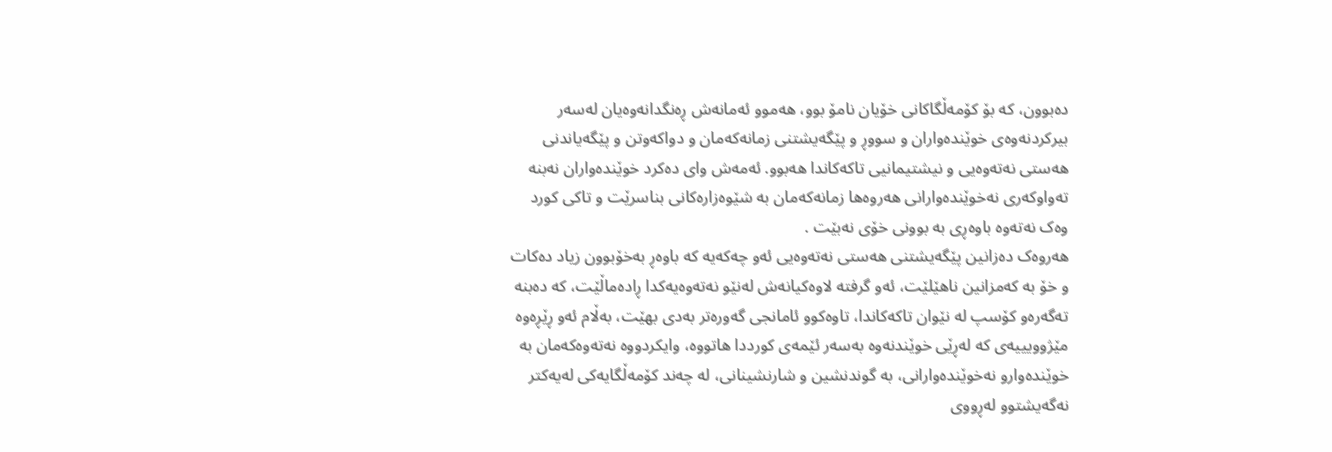دەبوون، کە بۆ کۆمەڵگاکانی خۆیان نامۆ بوو، هەموو ئەمانەش ڕەنگدانەوەیان لەسەر بیرکردنەوەی خوێندەواران و سووڕ و پێگەیشتنی زمانەکەمان و دواکەوتن و پێگەیاندنی هەستی نەتەوەیی و نیشتیمانیی تاکەکاندا هەبوو. ئەمەش وای دەکرد خوێندەواران نەبنە تەواوکەری نەخوێندەوارانی هەروەها زمانەکەمان بە شێوەزارەکانی بناسرێت و تاکی کورد وەک نەتەوە باوەڕی بە بوونی خۆی نەبێت .
هەروەک دەزانین پێگەیشتنی هەستی نەتەوەیی ئەو چەکەیە کە باوەڕ بەخۆبوون زیاد دەکات و خۆ بە کەمزانین ناهێلێت، ئەو گرفتە لاوەکیانەش لەنێو نەتەوەیەکدا ڕادەماڵێت، کە دەبنە تەگەرەو کۆسپ لە نێوان تاکەکاندا، تاوەکوو ئامانجی گەورەتر بەدی بهێت، بەڵام ئەو ڕێڕەوە مێژوویییەی کە لەڕێی خوێندنەوە بەسەر ئێمەی کورددا هاتووە، وایکردووە نەتەوەکەمان بە خوێندەوارو نەخوێندەوارانی، بە گوندنشین و شارنشینانی، لە چەند کۆمەڵگایەکی لەیەکتر نەگەیشتوو لەڕووی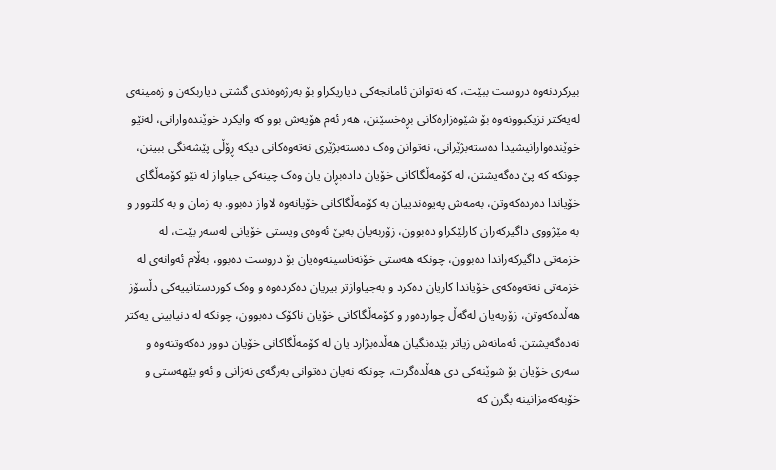بیرکردنەوە دروست ببێت، کە نەتوانن ئامانجەکی دیاریکراو بۆ بەرژەوەندی گشتی دیاربکەن و زەمینەی لەیەکتر نزیکبوونەوە بۆ شێوەزارەکانی بڕەخسێنن، هەر ئەم هۆیەش بوو کە وایکرد خوێندەوارانی، لەنێو خوێندەوارانیشیدا دەستەبژێرانی، نەتوانن وەک دەستەبژێری نەتەوەکانی دیکە ڕۆڵی پێشەنگی ببینن، چونکە کە پێ دەگەیشتن، لە کۆمەڵگاکانی خۆیان دادەبڕان یان وەک چینەکی جیاواز لە نێو کۆمەڵگای خۆیاندا دەردەکەوتن، بەمەش پەیوەندییان بە کۆمەڵگاکانی خۆیانەوە لاواز دەبوو. بە زمان و بە کلتوور و بە مێژووی داگیرکەران کارلێکراو دەبوون، زۆربەیان بەبێ ئەوەی ویستی خۆیانی لەسەر بێت، لە خزمەتی داگیرکەراندا دەبوون، چونکە هەستی خۆنەناسینەوەیان بۆ دروست دەبوو، بەڵام ئەوانەی لە خزمەتی نەتەوەکەی خۆیاندا کاریان دەکرد و بەجیاوازتر بیریان دەکردەوە و وەک کوردستانییەکی دڵسۆز هەڵدەکەوتن، زۆربەیان لەگەڵ چواردەور و کۆمەڵگاکانی خۆیان ناکۆک دەبوون، چونکە لە دنیابینی یەکتر نەدەگەیشتن. ئەمانەش زیاتر بێدەنگیان هەڵدەبژارد یان لە کۆمەڵگاکانی خۆیان دوور دەکەوتنەوە و سەری خۆیان بۆ شوێنەکی دی هەڵدەگرت، چونکە نەیان دەتوانی بەرگەی نەزانی و ئەو بێهەستی و خۆبەکەمزانینە بگرن کە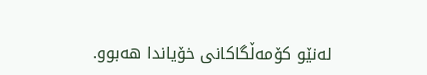لەنێو کۆمەڵگاکانی خۆیاندا هەبوو.